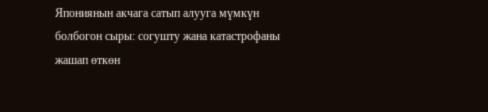Япониянын акчага сатып алууга мүмкүн болбогон сыры: согушту жана катастрофаны жашап өткөн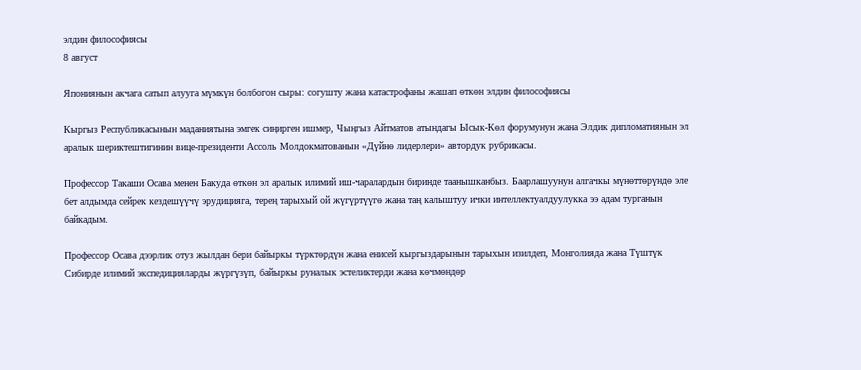элдин философиясы
8 август

Япониянын акчага сатып алууга мүмкүн болбогон сыры: согушту жана катастрофаны жашап өткөн элдин философиясы

Кыргыз Республикасынын маданиятына эмгек сиңирген ишмер, Чыңгыз Айтматов атындагы Ысык-Көл форумунун жана Элдик дипломатиянын эл аралык шериктештигинин вице-президенти Ассоль Молдокматованын «Дүйнө лидерлери» автордук рубрикасы.

Профессор Такаши Осава менен Бакуда өткөн эл аралык илимий иш-чаралардын биринде таанышканбыз. Баарлашуунун алгачкы мүнөттөрүндө эле бет алдымда сейрек кездешүүчү эрудицияга, терең тарыхый ой жүгүртүүгө жана таң калыштуу ички интеллектуалдуулукка ээ адам турганын байкадым.

Профессор Осава дээрлик отуз жылдан бери байыркы түрктөрдүн жана енисей кыргыздарынын тарыхын изилдеп, Монголияда жана Түштүк Сибирде илимий экспедицияларды жүргүзүп, байыркы руналык эстеликтерди жана көчмөндөр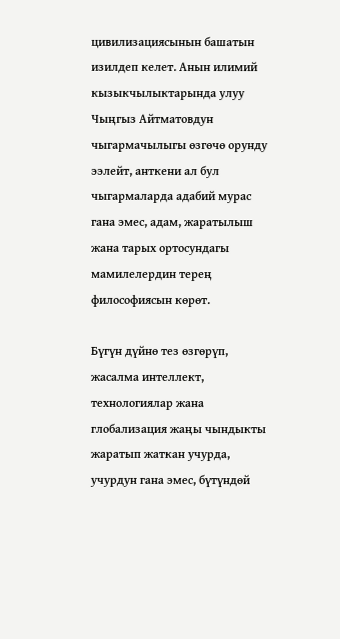цивилизациясынын башатын изилдеп келет. Анын илимий кызыкчылыктарында улуу Чыңгыз Айтматовдун чыгармачылыгы өзгөчө орунду ээлейт, анткени ал бул чыгармаларда адабий мурас гана эмес, адам, жаратылыш жана тарых ортосундагы мамилелердин терең философиясын көрөт.

Бүгүн дүйнө тез өзгөрүп, жасалма интеллект, технологиялар жана глобализация жаңы чындыкты жаратып жаткан учурда, учурдун гана эмес, бүтүндөй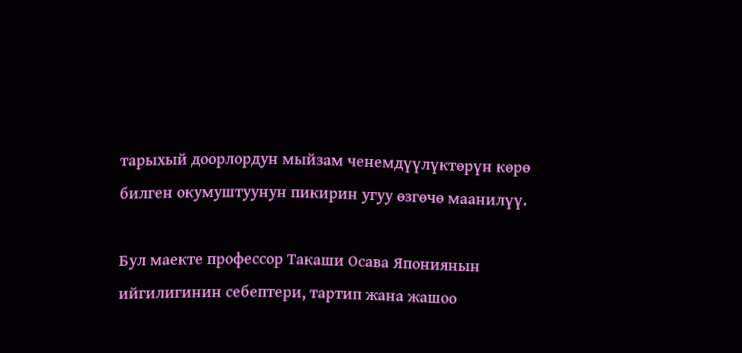тарыхый доорлордун мыйзам ченемдүүлүктөрүн көрө билген окумуштуунун пикирин угуу өзгөчө маанилүү.

Бул маекте профессор Такаши Осава Япониянын ийгилигинин себептери, тартип жана жашоо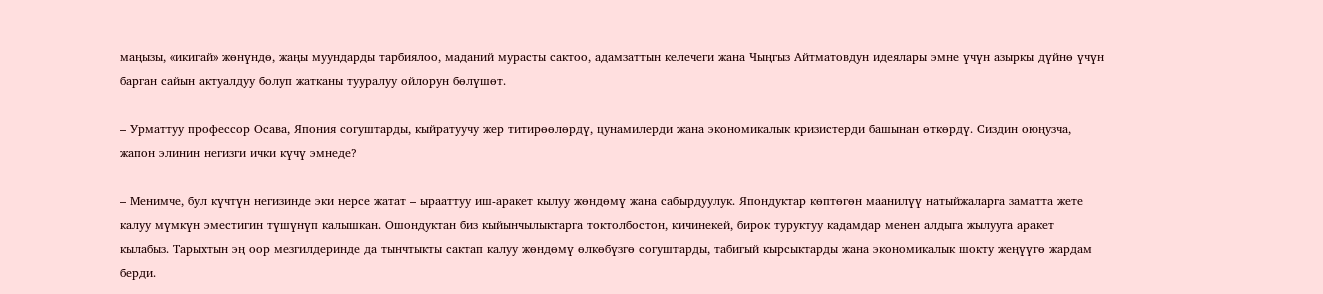маңызы, «икигай» жөнүндө, жаңы муундарды тарбиялоо, маданий мурасты сактоо, адамзаттын келечеги жана Чыңгыз Айтматовдун идеялары эмне үчүн азыркы дүйнө үчүн барган сайын актуалдуу болуп жатканы тууралуу ойлорун бөлүшөт.

– Урматтуу профессор Осава, Япония согуштарды, кыйратуучу жер титирөөлөрдү, цунамилерди жана экономикалык кризистерди башынан өткөрдү. Сиздин оюңузча, жапон элинин негизги ички күчү эмнеде?

– Менимче, бул күчтүн негизинде эки нерсе жатат – ырааттуу иш-аракет кылуу жөндөмү жана сабырдуулук. Япондуктар көптөгөн маанилүү натыйжаларга заматта жете калуу мүмкүн эместигин түшүнүп калышкан. Ошондуктан биз кыйынчылыктарга токтолбостон, кичинекей, бирок туруктуу кадамдар менен алдыга жылууга аракет кылабыз. Тарыхтын эң оор мезгилдеринде да тынчтыкты сактап калуу жөндөмү өлкөбүзгө согуштарды, табигый кырсыктарды жана экономикалык шокту жеңүүгө жардам берди.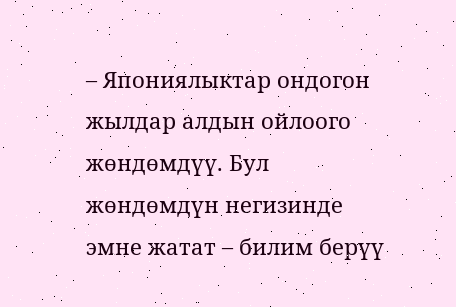– Япониялыктар ондогон жылдар алдын ойлоого жөндөмдүү. Бул жөндөмдүн негизинде эмне жатат – билим берүү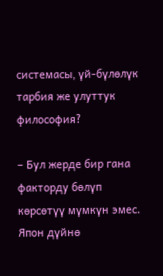системасы, үй-бүлөлүк тарбия же улуттук философия?

– Бул жерде бир гана факторду бөлүп көрсөтүү мүмкүн эмес. Япон дүйнө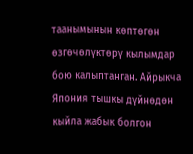таанымынын көптөгөн өзгөчөлүктөрү кылымдар бою калыптанган. Айрыкча Япония тышкы дүйнөдөн кыйла жабык болгон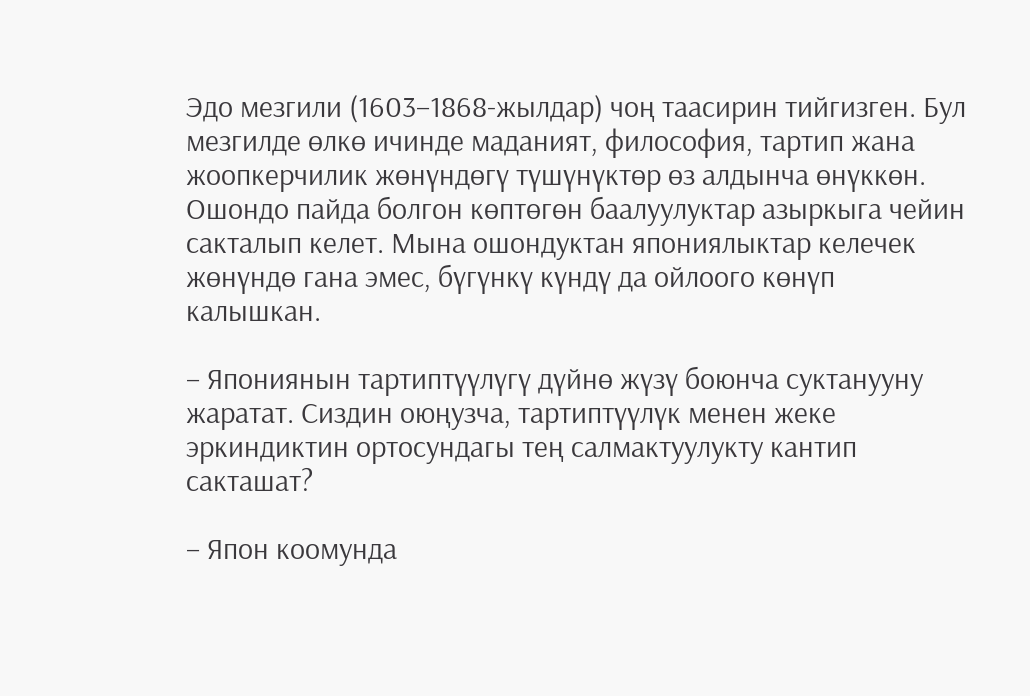Эдо мезгили (1603–1868-жылдар) чоң таасирин тийгизген. Бул мезгилде өлкө ичинде маданият, философия, тартип жана жоопкерчилик жөнүндөгү түшүнүктөр өз алдынча өнүккөн. Ошондо пайда болгон көптөгөн баалуулуктар азыркыга чейин сакталып келет. Мына ошондуктан япониялыктар келечек жөнүндө гана эмес, бүгүнкү күндү да ойлоого көнүп калышкан.

– Япониянын тартиптүүлүгү дүйнө жүзү боюнча суктанууну жаратат. Сиздин оюңузча, тартиптүүлүк менен жеке эркиндиктин ортосундагы тең салмактуулукту кантип сакташат?

– Япон коомунда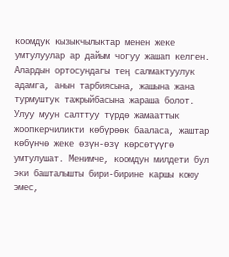коомдук кызыкчылыктар менен жеке умтулуулар ар дайым чогуу жашап келген. Алардын ортосундагы тең салмактуулук адамга, анын тарбиясына, жашына жана турмуштук тажрыйбасына жараша болот. Улуу муун салттуу түрдө жамааттык жоопкерчиликти көбүрөөк бааласа, жаштар көбүнчө жеке өзүн-өзү көрсөтүүгө умтулушат. Менимче, коомдун милдети бул эки башталышты бири-бирине каршы коюу эмес,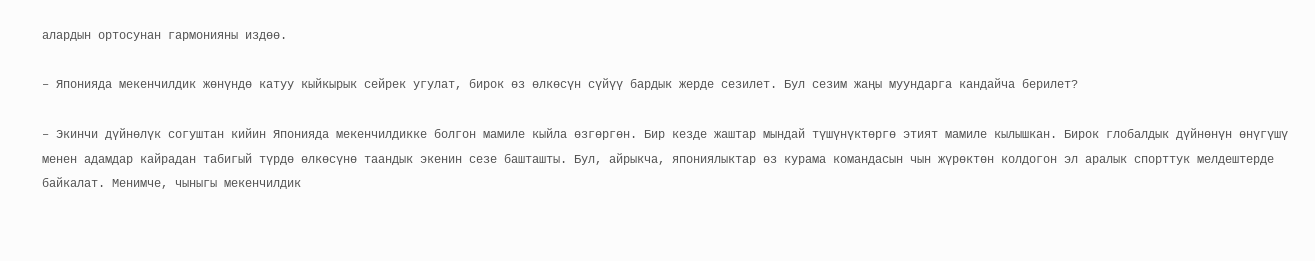алардын ортосунан гармонияны издөө.

– Японияда мекенчилдик жөнүндө катуу кыйкырык сейрек угулат, бирок өз өлкөсүн сүйүү бардык жерде сезилет. Бул сезим жаңы муундарга кандайча берилет?

– Экинчи дүйнөлүк согуштан кийин Японияда мекенчилдикке болгон мамиле кыйла өзгөргөн. Бир кезде жаштар мындай түшүнүктөргө этият мамиле кылышкан. Бирок глобалдык дүйнөнүн өнүгүшү менен адамдар кайрадан табигый түрдө өлкөсүнө таандык экенин сезе башташты. Бул, айрыкча, япониялыктар өз курама командасын чын жүрөктөн колдогон эл аралык спорттук мелдештерде байкалат. Менимче, чыныгы мекенчилдик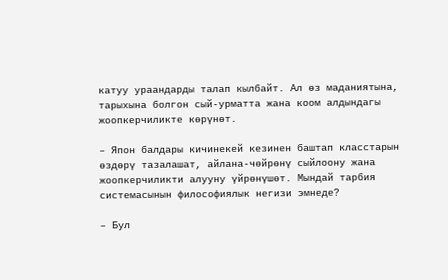катуу ураандарды талап кылбайт. Ал өз маданиятына, тарыхына болгон сый-урматта жана коом алдындагы жоопкерчиликте көрүнөт.

– Япон балдары кичинекей кезинен баштап класстарын өздөрү тазалашат, айлана-чөйрөнү сыйлоону жана жоопкерчиликти алууну үйрөнүшөт. Мындай тарбия системасынын философиялык негизи эмнеде?

– Бул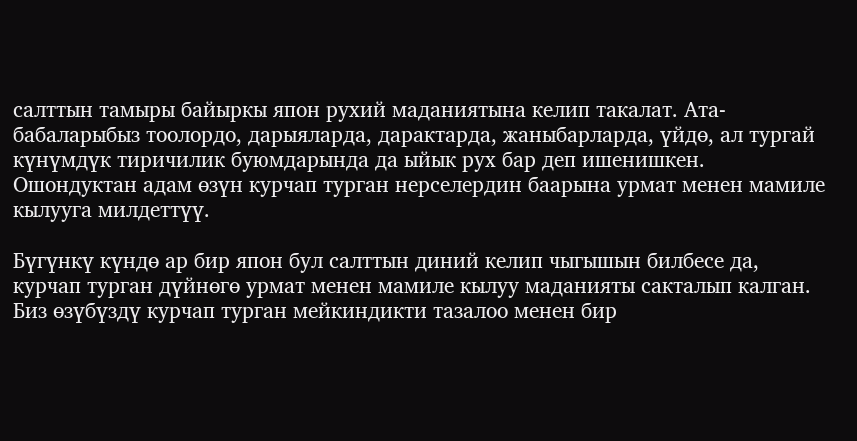салттын тамыры байыркы япон рухий маданиятына келип такалат. Ата-бабаларыбыз тоолордо, дарыяларда, дарактарда, жаныбарларда, үйдө, ал тургай күнүмдүк тиричилик буюмдарында да ыйык рух бар деп ишенишкен. Ошондуктан адам өзүн курчап турган нерселердин баарына урмат менен мамиле кылууга милдеттүү.

Бүгүнкү күндө ар бир япон бул салттын диний келип чыгышын билбесе да, курчап турган дүйнөгө урмат менен мамиле кылуу маданияты сакталып калган. Биз өзүбүздү курчап турган мейкиндикти тазалоо менен бир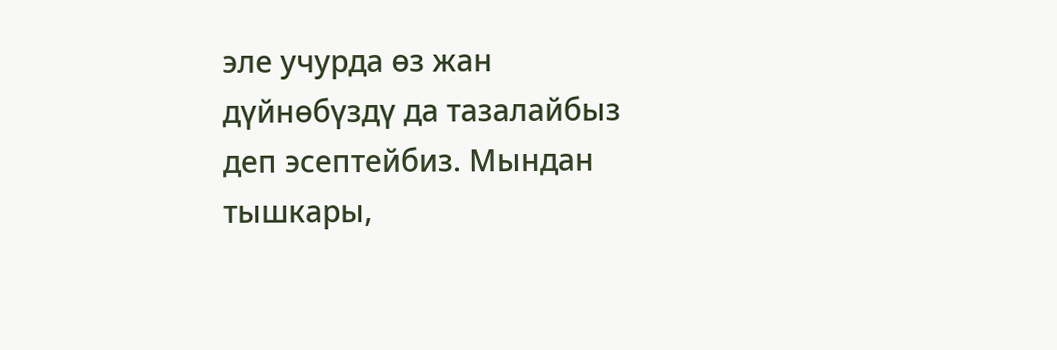эле учурда өз жан дүйнөбүздү да тазалайбыз деп эсептейбиз. Мындан тышкары,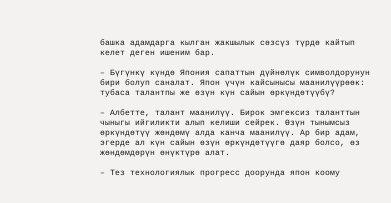башка адамдарга кылган жакшылык сөзсүз түрдө кайтып келет деген ишеним бар.

– Бүгүнкү күндө Япония сапаттын дүйнөлүк символдорунун бири болуп саналат. Япон үчүн кайсынысы маанилүүрөөк: тубаса талантпы же өзүн күн сайын өркүндөтүүбү?

– Албетте, талант маанилүү. Бирок эмгексиз таланттын чыныгы ийгиликти алып келиши сейрек. Өзүн тынымсыз өркүндөтүү жөндөмү алда канча маанилүү. Ар бир адам, эгерде ал күн сайын өзүн өркүндөтүүгө даяр болсо, өз жөндөмдөрүн өнүктүрө алат.

– Тез технологиялык прогресс доорунда япон коому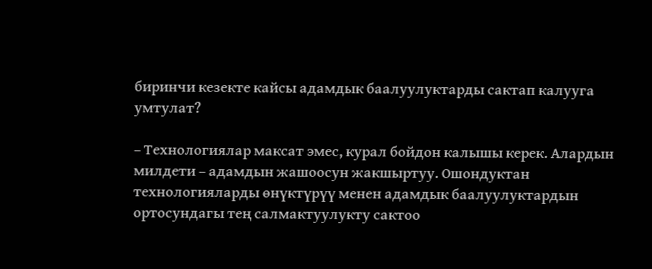биринчи кезекте кайсы адамдык баалуулуктарды сактап калууга умтулат?

– Технологиялар максат эмес, курал бойдон калышы керек. Алардын милдети – адамдын жашоосун жакшыртуу. Ошондуктан технологияларды өнүктүрүү менен адамдык баалуулуктардын ортосундагы тең салмактуулукту сактоо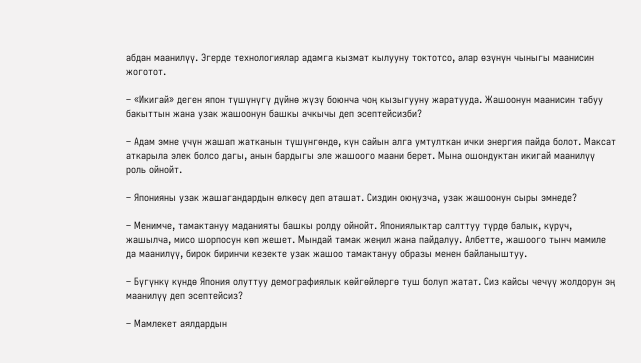абдан маанилүү. Эгерде технологиялар адамга кызмат кылууну токтотсо, алар өзүнүн чыныгы маанисин жоготот.

– «Икигай» деген япон түшүнүгү дүйнө жүзү боюнча чоң кызыгууну жаратууда. Жашоонун маанисин табуу бакыттын жана узак жашоонун башкы ачкычы деп эсептейсизби?

– Адам эмне үчүн жашап жатканын түшүнгөндө, күн сайын алга умтулткан ички энергия пайда болот. Максат аткарыла элек болсо дагы, анын бардыгы эле жашоого маани берет. Мына ошондуктан икигай маанилүү роль ойнойт.

– Японияны узак жашагандардын өлкөсү деп аташат. Сиздин оюңузча, узак жашоонун сыры эмнеде?

– Менимче, тамактануу маданияты башкы ролду ойнойт. Япониялыктар салттуу түрдө балык, күрүч, жашылча, мисо шорпосун көп жешет. Мындай тамак жеңил жана пайдалуу. Албетте, жашоого тынч мамиле да маанилүү, бирок биринчи кезекте узак жашоо тамактануу образы менен байланыштуу.

– Бүгүнкү күндө Япония олуттуу демографиялык көйгөйлөргө туш болуп жатат. Сиз кайсы чечүү жолдорун эң маанилүү деп эсептейсиз?

– Мамлекет аялдардын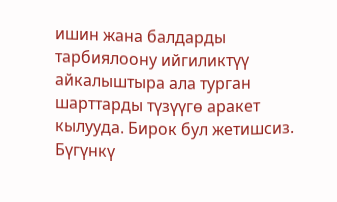ишин жана балдарды тарбиялоону ийгиликтүү айкалыштыра ала турган шарттарды түзүүгө аракет кылууда. Бирок бул жетишсиз. Бүгүнкү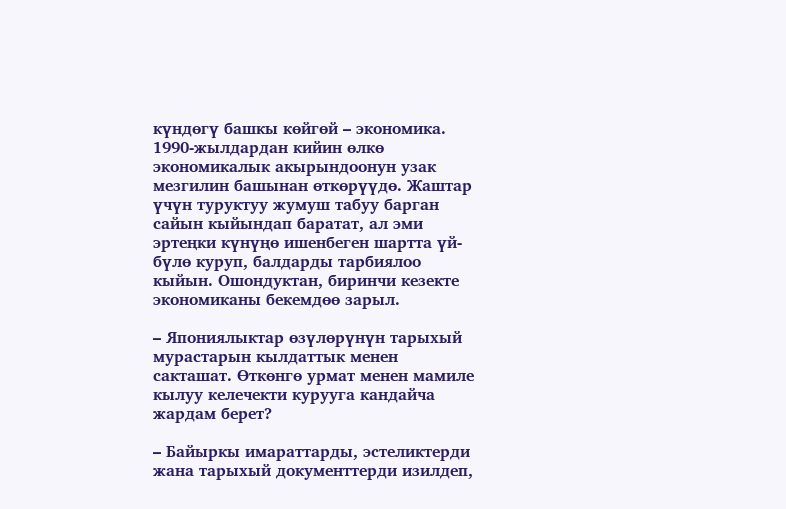күндөгү башкы көйгөй – экономика. 1990-жылдардан кийин өлкө экономикалык акырындоонун узак мезгилин башынан өткөрүүдө. Жаштар үчүн туруктуу жумуш табуу барган сайын кыйындап баратат, ал эми эртеңки күнүңө ишенбеген шартта үй-бүлө куруп, балдарды тарбиялоо кыйын. Ошондуктан, биринчи кезекте экономиканы бекемдөө зарыл.

– Япониялыктар өзүлөрүнүн тарыхый мурастарын кылдаттык менен сакташат. Өткөнгө урмат менен мамиле кылуу келечекти курууга кандайча жардам берет?

– Байыркы имараттарды, эстеликтерди жана тарыхый документтерди изилдеп,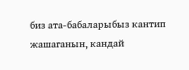биз ата-бабаларыбыз кантип жашаганын, кандай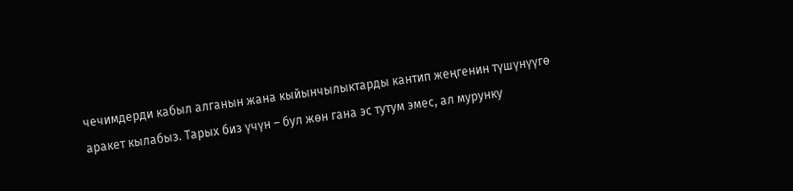чечимдерди кабыл алганын жана кыйынчылыктарды кантип жеңгенин түшүнүүгө аракет кылабыз. Тарых биз үчүн – бул жөн гана эс тутум эмес, ал мурунку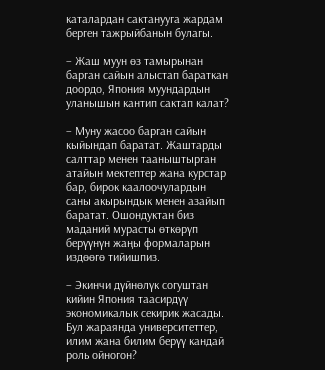каталардан сактанууга жардам берген тажрыйбанын булагы.

– Жаш муун өз тамырынан барган сайын алыстап бараткан доордо, Япония муундардын уланышын кантип сактап калат?

– Муну жасоо барган сайын кыйындап баратат. Жаштарды салттар менен тааныштырган атайын мектептер жана курстар бар, бирок каалоочулардын саны акырындык менен азайып баратат. Ошондуктан биз маданий мурасты өткөрүп берүүнүн жаңы формаларын издөөгө тийишпиз.

– Экинчи дүйнөлүк согуштан кийин Япония таасирдүү экономикалык секирик жасады. Бул жараянда университеттер, илим жана билим берүү кандай роль ойногон?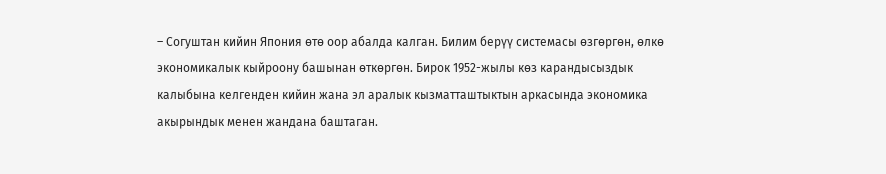– Согуштан кийин Япония өтө оор абалда калган. Билим берүү системасы өзгөргөн, өлкө экономикалык кыйроону башынан өткөргөн. Бирок 1952-жылы көз карандысыздык калыбына келгенден кийин жана эл аралык кызматташтыктын аркасында экономика акырындык менен жандана баштаган.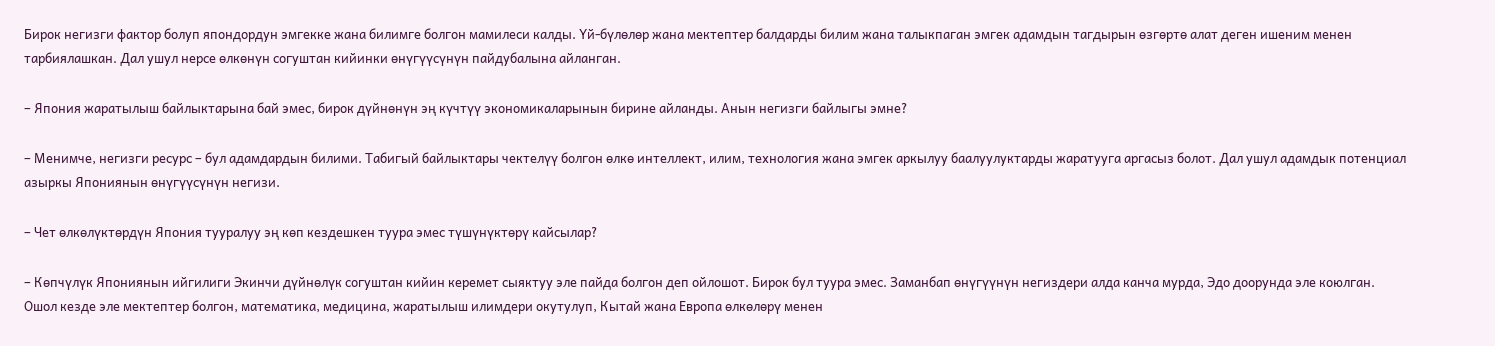Бирок негизги фактор болуп япондордун эмгекке жана билимге болгон мамилеси калды. Үй-бүлөлөр жана мектептер балдарды билим жана талыкпаган эмгек адамдын тагдырын өзгөртө алат деген ишеним менен тарбиялашкан. Дал ушул нерсе өлкөнүн согуштан кийинки өнүгүүсүнүн пайдубалына айланган.

– Япония жаратылыш байлыктарына бай эмес, бирок дүйнөнүн эң күчтүү экономикаларынын бирине айланды. Анын негизги байлыгы эмне?

– Менимче, негизги ресурс – бул адамдардын билими. Табигый байлыктары чектелүү болгон өлкө интеллект, илим, технология жана эмгек аркылуу баалуулуктарды жаратууга аргасыз болот. Дал ушул адамдык потенциал азыркы Япониянын өнүгүүсүнүн негизи.

– Чет өлкөлүктөрдүн Япония тууралуу эң көп кездешкен туура эмес түшүнүктөрү кайсылар?

– Көпчүлүк Япониянын ийгилиги Экинчи дүйнөлүк согуштан кийин керемет сыяктуу эле пайда болгон деп ойлошот. Бирок бул туура эмес. Заманбап өнүгүүнүн негиздери алда канча мурда, Эдо доорунда эле коюлган. Ошол кезде эле мектептер болгон, математика, медицина, жаратылыш илимдери окутулуп, Кытай жана Европа өлкөлөрү менен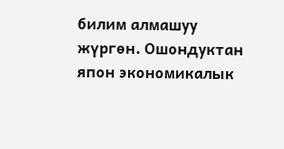билим алмашуу жүргөн. Ошондуктан япон экономикалык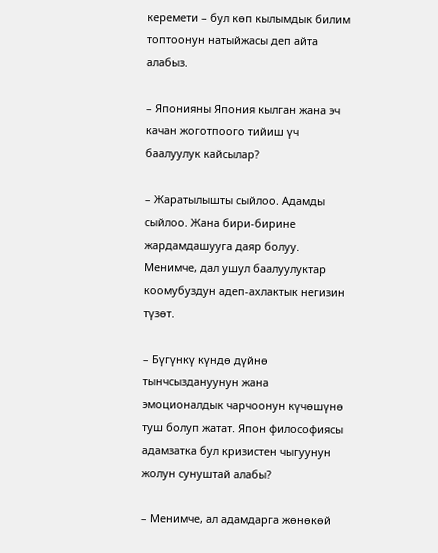керемети – бул көп кылымдык билим топтоонун натыйжасы деп айта алабыз.

– Японияны Япония кылган жана эч качан жоготпоого тийиш үч баалуулук кайсылар?

– Жаратылышты сыйлоо. Адамды сыйлоо. Жана бири-бирине жардамдашууга даяр болуу. Менимче, дал ушул баалуулуктар коомубуздун адеп-ахлактык негизин түзөт.

– Бүгүнкү күндө дүйнө тынчсыздануунун жана эмоционалдык чарчоонун күчөшүнө туш болуп жатат. Япон философиясы адамзатка бул кризистен чыгуунун жолун сунуштай алабы?

– Менимче, ал адамдарга жөнөкөй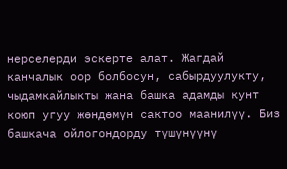нерселерди эскерте алат. Жагдай канчалык оор болбосун, сабырдуулукту, чыдамкайлыкты жана башка адамды кунт коюп угуу жөндөмүн сактоо маанилүү. Биз башкача ойлогондорду түшүнүүнү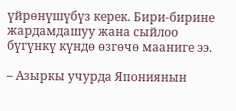үйрөнүшүбүз керек. Бири-бирине жардамдашуу жана сыйлоо бүгүнкү күндө өзгөчө мааниге ээ.

– Азыркы учурда Япониянын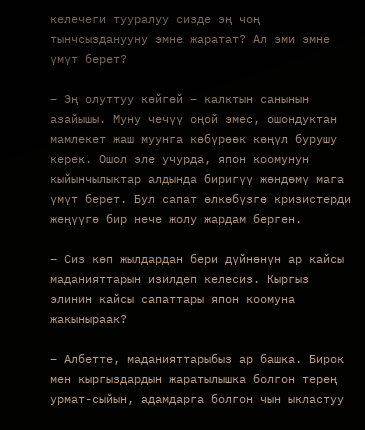келечеги тууралуу сизде эң чоң тынчсызданууну эмне жаратат? Ал эми эмне үмүт берет?

– Эң олуттуу көйгөй – калктын санынын азайышы. Муну чечүү оңой эмес, ошондуктан мамлекет жаш муунга көбүрөөк көңүл бурушу керек. Ошол эле учурда, япон коомунун кыйынчылыктар алдында биригүү жөндөмү мага үмүт берет. Бул сапат өлкөбүзгө кризистерди жеңүүгө бир нече жолу жардам берген.

– Сиз көп жылдардан бери дүйнөнүн ар кайсы маданияттарын изилдеп келесиз. Кыргыз элинин кайсы сапаттары япон коомуна жакыныраак?

– Албетте, маданияттарыбыз ар башка. Бирок мен кыргыздардын жаратылышка болгон терең урмат-сыйын, адамдарга болгон чын ыкластуу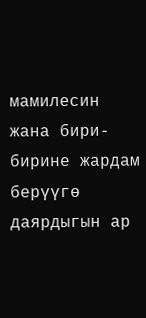мамилесин жана бири-бирине жардам берүүгө даярдыгын ар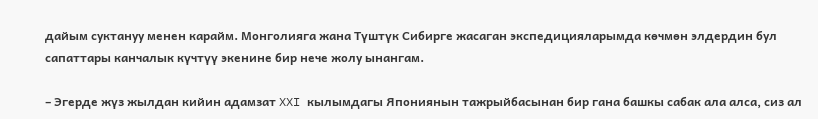дайым суктануу менен карайм. Монголияга жана Түштүк Сибирге жасаган экспедицияларымда көчмөн элдердин бул сапаттары канчалык күчтүү экенине бир нече жолу ынангам.

– Эгерде жүз жылдан кийин адамзат XXI кылымдагы Япониянын тажрыйбасынан бир гана башкы сабак ала алса, сиз ал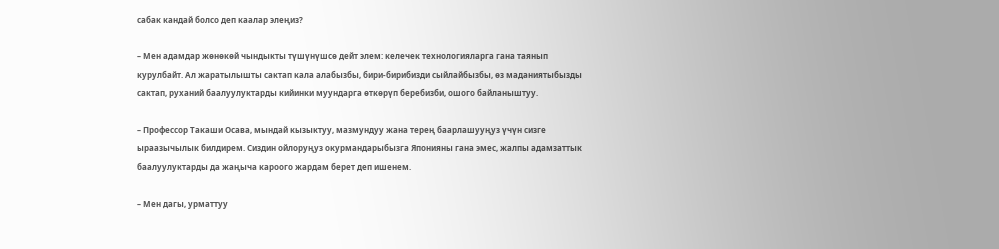сабак кандай болсо деп каалар элеңиз?

– Мен адамдар жөнөкөй чындыкты түшүнүшсө дейт элем: келечек технологияларга гана таянып курулбайт. Ал жаратылышты сактап кала алабызбы, бири-бирибизди сыйлайбызбы, өз маданиятыбызды сактап, руханий баалуулуктарды кийинки муундарга өткөрүп беребизби, ошого байланыштуу.

– Профессор Такаши Осава, мындай кызыктуу, мазмундуу жана терең баарлашууңуз үчүн сизге ыраазычылык билдирем. Сиздин ойлоруңуз окурмандарыбызга Японияны гана эмес, жалпы адамзаттык баалуулуктарды да жаңыча кароого жардам берет деп ишенем.

– Мен дагы, урматтуу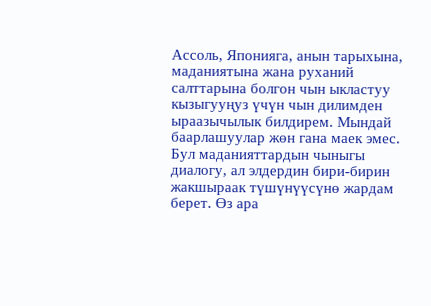Ассоль, Японияга, анын тарыхына, маданиятына жана руханий салттарына болгон чын ыкластуу кызыгууңуз үчүн чын дилимден ыраазычылык билдирем. Мындай баарлашуулар жөн гана маек эмес. Бул маданияттардын чыныгы диалогу, ал элдердин бири-бирин жакшыраак түшүнүүсүнө жардам берет. Өз ара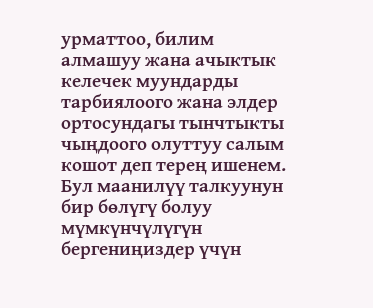урматтоо, билим алмашуу жана ачыктык келечек муундарды тарбиялоого жана элдер ортосундагы тынчтыкты чыңдоого олуттуу салым кошот деп терең ишенем. Бул маанилүү талкуунун бир бөлүгү болуу мүмкүнчүлүгүн бергениңиздер үчүн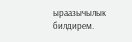ыраазычылык билдирем.